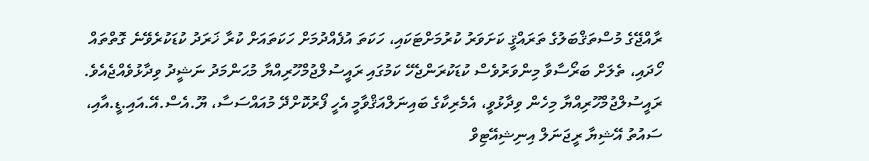ރާއްޖޭގެ މުސްތަޤްބަލުގެ ތަރައްޤީ ކަށަވަރު ކުރުމަށްޓަކައި، ހަކަތަ އުފެއްދުމަށް ހަކަތައަށް ކުރާ ޚަރަދު ކުޑަކުރެވޭނެ ގޮތްތައް ހޯދައި، ތެލަށް ބަރޯސާވާ މިންވަރުވެސް ކުޑަކުރަންޖެހޭ ކަމުގައި ރައީސުލްޖުމްހޫރިއްޔާ މުޙަންމަދު ނަޝީދު ވިދާޅުވެއްޖެއެވެ. ރައީސުލްޖުމްހޫރިއްޔާ މިހެން ވިދާޅުވީ، އެމެރިކާގެ ބައިނަލްއަޤްވާމީ އެހީ ފޯރުކޮށްދޭ މުއައްސަސާ، ޔޫ.އެސް.އޭ.އައި.ޑީ.އާއި، ސައުތު އޭޝިޔާ ރީޖަނަލް އިނިޝިއޭޓިވް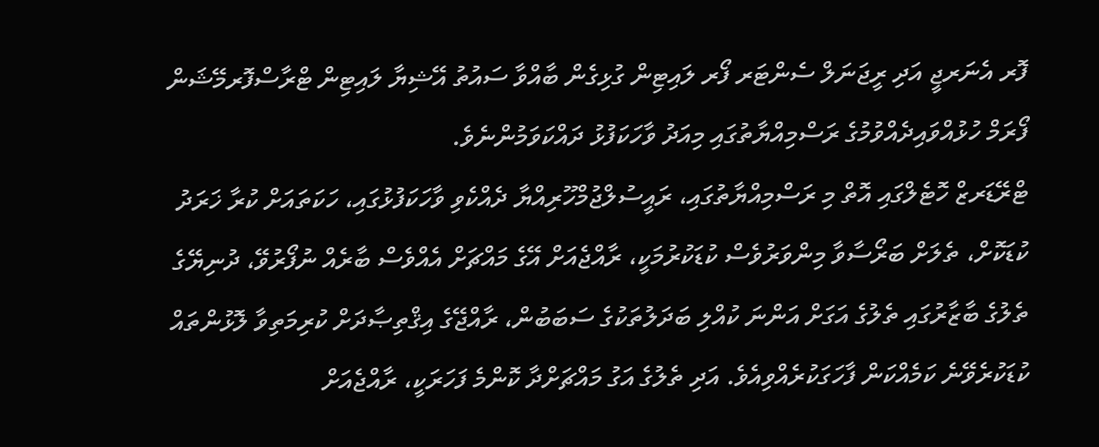ފޮރ އެނަރޖީ އަދި ރީޖަނަލް ސެންޓަރ ފޯރ ލައިޓިން ގުޅިގެން ބާއްވާ ސައުތު އޭޝިޔާ ލައިޓިން ޓްރާސްފޮރމޭޝަން ފޯރަމް ހުޅުއްވައިދެއްވުމުގެ ރަސްމިއްޔާތުގައި މިއަދު ވާހަކަފުޅު ދައްކަވަމުންނެވެ.
ޓްރޭޑަރޒް ހޮޓެލްގައި އޮތް މި ރަސްމިއްޔާތުގައި، ރައީސުލްޖުމްހޫރިއްޔާ ދެއްކެވި ވާހަކަފުޅުގައި، ހަކަތައަށް ކުރާ ޚަރަދު ކުޑަކޮށް، ތެލަށް ބަރޯސާވާ މިންވަރުވެސް ކުޑަކުރުމަކީ، ރާއްޖެއަށް އޭގެ މައްޗަށް އެއްވެސް ބާރެއް ނުފޯރުވޭ، ދުނިޔޭގެ ތެލުގެ ބާޒާރުގައި ތެލުގެ އަގަށް އަންނަ ކުއްލި ބަދަލުތަކުގެ ސަބަބުން، ރާއްޖޭގެ އިޤްތިޞާދަށް ކުރިމަތިވާ ލޮޅުންތައް ކުޑަކުރެވޭނެ ކަމެއްކަން ފާހަގަކުރެއްވިއެވެ. އަދި ތެލުގެ އަގު މައްޗަށްދާ ކޮންމެ ފަހަރަކީ، ރާއްޖެއަށް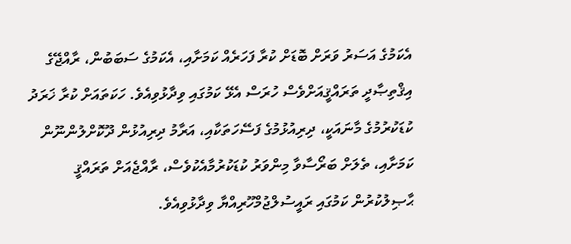އެކަމުގެ އަސަރު ވަރަށް ބޮޑަށް ކުރާ ފަހަރެއް ކަމަށާއި، އެކަމުގެ ސަބަބުން، ރާއްޖޭގެ އިޤްތިޞާދީ ތަރައްޤީއަށްވެސް ހުރަސް އެޅޭ ކަމުގައި ވިދާޅުވިއެވެ. ހަކަތައަށް ކުރާ ޚަރަދު ކުޑަކުރުމުގެ މާނައަކީ، ދިރިއުޅުމުގެ ފަސޭހަތަކާއި، އަރާމު ދިރިއުޅުން ދޫކޮށްލުންނޫން ކަމަށާއި، ތެލަށް ބަރޯސާވާ މިންވަރު ކުޑަކުރުމާއެކުވެސް، ރާއްޖެއަށް ތަރައްޤީ ޙާޞިލުކުރުން ކަމުގައި ރައީސުލްޖުމްހޫރިއްޔާ ވިދާޅުވިއެވެ.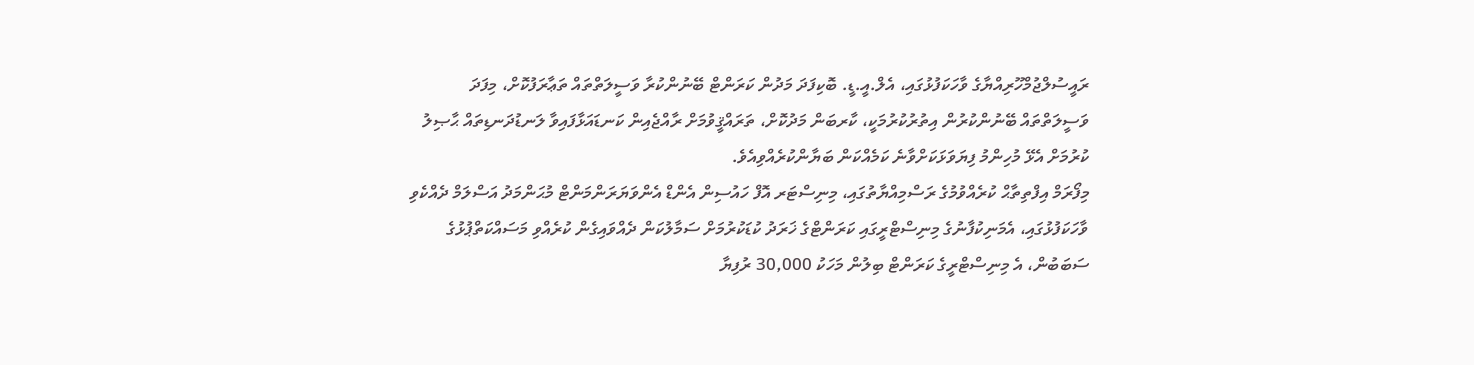ރައީސުލްޖުމްހޫރިއްޔާގެ ވާހަކަފުޅުގައި، އެލް.އީ.ޑީ. ބޮކިފަދަ މަދުން ކަރަންޓް ބޭނުންކުރާ ވަސީލަތްތައް ތަޢާރަފުކޮށް، މިފަދަ ވަސީލަތްތައް ބޭނުންކުރުން އިތުރުކުރުމަކީ، ކާރބަން މަދުކޮށް، ތަރައްޤީވުމަށް ރާއްޖެއިން ކަނޑައަޅާފައިވާ ލަނޑުދަނޑިތައް ޙާޞިލު ކުރުމަށް އެޅޭ މުހިންމު ފިޔަވަޅަކަށްވާނެ ކަމެއްކަން ބަޔާންކުރެއްވިއެވެ.
މިފޯރަމް އިފްތިތާޙް ކުރެއްވުމުގެ ރަސްމިއްޔާތުގައި، މިނިސްޓަރ އޮފް ހައުސިން އެންޑް އެންވަޔަރަންމަންޓް މުޙަންމަދު އަސްލަމް ދެއްކެވި ވާހަކަފުޅުގައި، އެމަނިކުފާނުގެ މިނިސްޓްރީގައި ކަރަންޓްގެ ޚަރަދު ކުޑަކުރުމަށް ސަމާލުކަން ދެއްވައިގެން ކުރެއްވި މަސައްކަތްޕުޅުގެ ސަބަބުން، އެ މިނިސްޓްރީގެ ކަރަންޓް ބިލުން މަހަކު 30,000 ރުފިޔާ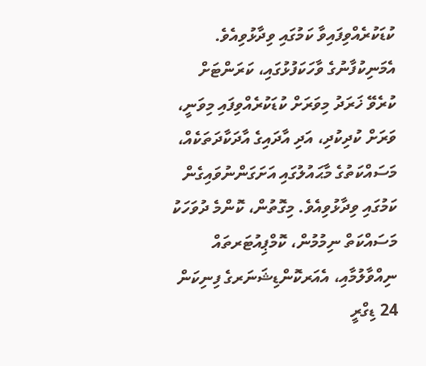ކުޑަކުރެއްވިފައިވާ ކަމުގައި ވިދާޅުވިއެވެ. އެމަނިކުފާނުގެ ވާހަކަފުޅުގައި، ކަރަންޓަށް ކުރެވޭ ޚަރަދު މިވަރަށް ކުޑަކުރެއްވިފައި މިވަނީ، ވަރަށް ކުދިކުދި، އަދި އާދައިގެ އާދަކާދަތަކެއް، މަސައްކަތުގެ މާޙައުލުގައި އަށަގަންނުވައިގެން ކަމުގައި ވިދާޅުވިއެވެ. މިގޮތުން، ކޮންމެ ދުވަހަކު މަސައްކަތް ނިމުމުން، ކޮމްޕިއުޓަރތައް ނިއްވާލުމާއި، އެއަރކޮންޑިޝަނަރގެ ފިނިކަން 24 ޑިގްރީ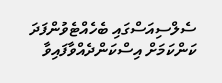ސެލްސިއަސްގައި ބެހެއްޓެވުންފަދަ ކަންކަމަށް އިސްކަންދެއްވާފައިވާ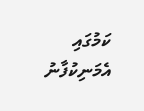ކަމުގައި އެމަނިކުފާނު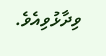ވިދާޅުވިއެވެ.